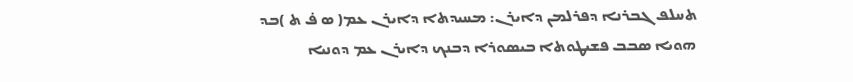ܬܚܠܦ ܓܒܪܢܐ ܕܦܪܠܡܢ ܕܐܝܪܢ: ܡܚܝܕܬܐ ܕܐܝܪܢ ܥܡ( ܣ ܦ̇ ܬ )ܒܕ ܗܘܝܐ ܣܒܒ ܦܫܝܛܘܬܐ ܒܝܣܘܪܐ ܕܒܢܟ ܕܐܝܪܢ ܥܡ ܕܘܢܝܐ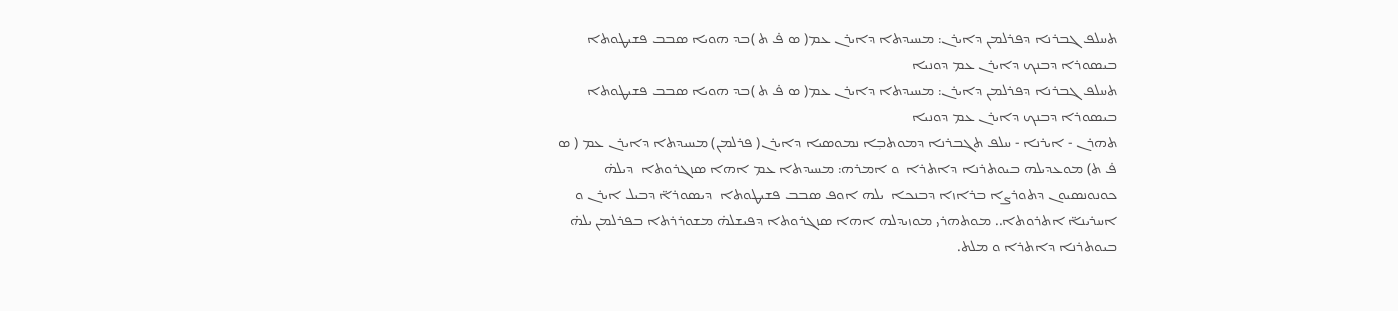ܬܚܠܦ ܓܒܪܢܐ ܕܦܪܠܡܢ ܕܐܝܪܢ: ܡܚܝܕܬܐ ܕܐܝܪܢ ܥܡ( ܣ ܦ̇ ܬ )ܒܕ ܗܘܝܐ ܣܒܒ ܦܫܝܛܘܬܐ ܒܝܣܘܪܐ ܕܒܢܟ ܕܐܝܪܢ ܥܡ ܕܘܢܝܐ
ܬܚܠܦ ܓܒܪܢܐ ܕܦܪܠܡܢ ܕܐܝܪܢ: ܡܚܝܕܬܐ ܕܐܝܪܢ ܥܡ( ܣ ܦ̇ ܬ )ܒܕ ܗܘܝܐ ܣܒܒ ܦܫܝܛܘܬܐ ܒܝܣܘܪܐ ܕܒܢܟ ܕܐܝܪܢ ܥܡ ܕܘܢܝܐ
ܬܗܪܢ - ܐܝܪܢܐ - ܚܠܦ ܬܓܒܪܢܐ ܕܡܘܬܒܼܐ ܢܡܘܣܝܐ ܕܐܝܪܢ( ܦܪܠܡܢ) ܡܚܝܕܬܐ ܕܐܝܪܢ ܥܡ ( ܣ ܦ̇ ܬ) ܡܘܥܕܝܠܗ ܒܝܘܬܪܢܐ ܕܐܬܪܐ  ܘ ܐܡܪܗ: ܡܚܝܕܬܐ ܥܡ ܐܗܐ ܣܙܓܪܘܬܐ  ܕܝܠܗ̇ ܟܘܢܘܢܣܝܘܢ ܕܬܘܪܨܐ ܒܪܐܙܐ ܕܒܢܟܐ  ܝܠܗ ܐܘܦ ܣܒܒ ܦܫܝܛܘܬܐ  ܕܝܣܘܪܐ̈ ܕܒܝܠ ܐܝܪܢ ܘ ܐܚܪܝܢܐ̈ ܐܬܪܘܬܐ.. ܡܘܬܗܪܝ ܡܘܙܝܕܠܗ ܐܗܐ ܣܙܓܪܘܬܐ ܕܦܝܫܠܗ̇ ܡܫܘܪܪܬܐ ܒܦܪܠܡܢ ܝܠܗ̇ ܒܝܘܬܪܢܐ ܕܐܬܪܐ ܘ ܡܠܬ.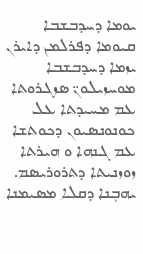ܝܘܡܐ ܕܚܕܒܫܒܐ ܩܝܘܡܐ ܕܦܪܠܡܢ ܕܐܝܪܢ ܝܙܡܐ ܕܚܕܒܫܒܐ ܡܘܚܙܝܠܘܢ̈ ܣܙܓܪܘܬܐ ܥܡ ܡܚܝܕܬܐ ܥܠ ܟܘܢܘܢܣܝܘܢ ܕܟܘܬܫܐ ܥܡ ܓܢܗܐ ܘ ܗܝܪܬܐ ܙܘܙܢܝܬܐ ܕܬܪܘܪܝܣܡ. ܝܗܒܼܢܐ ܕܩܠܐ ܡܣܝܡܢܐ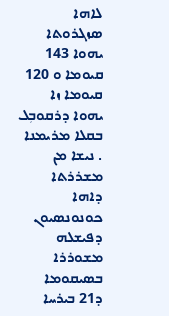ܠܐܗܐ ܣܙܓܪܘܬܐ ܝܗܘܐ 143 ܩܝܘܡܐ ܘ 120 ܩܝܘܡܐ ܙܐ ܝܗܘܐ ܕܪܩܘܒܼܠ ܒܩܠܐ ܡܪܝܡܢܐ . ܢܝܫܐ ܡܢ ܡܫܪܪܬܐ ܕܐܗܐ ܟܘܢܘܢܣܝܘܢ ܕܦܝܫܠܗ ܡܫܘܪܪܐ ܒܣܝܩܘܡܐ ܕ21 ܒܝܪܚܐ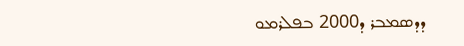ܕܕܣܡܒܪ ܕ2000 ܒܦܠܪܡܘ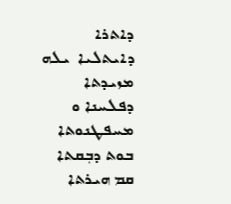ܕܐܬܪܐ ܕܐܝܬܠܝܐ  ܝܠܗ ܡܙܝܕܬܐ ܕܦܠܚܢܐ ܘ ܡܚܦܛܢܘܬܐ ܒܘܬ ܕܒܼܩܬܐ ܩܡ ܗܝܪܬܐ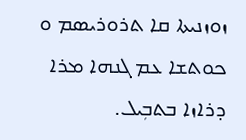ܙܘܙܢܝܬܐ ܩܐ ܬܪܘܪܝܣܡ ܘ ܟܘܬܫܐ ܥܡ ܓܢܗܐ ܡܪܐ ܕܪܐܙܐ ܒܬܒܼܝܠ.